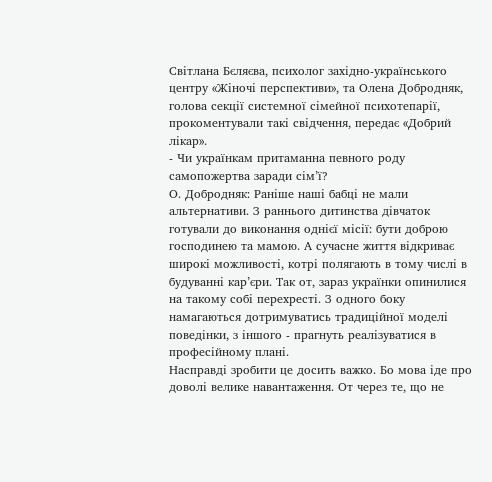Свiтлана Бєляєва, психолог захiдно-українського центру «Жiночi перспективи», та Олена Добродняк, голова секцiї системної сiмейної психотепарiї, прокоментували такі свідчення, передає «Добрий лікар».
- Чи українкам притаманна певного роду самопожертва заради сім’ї?
О. Добродняк: Ранiше нашi бабцi не мали альтернативи. З раннього дитинства дiвчаток готували до виконання однiєї мiсiї: бути доброю господинею та мамою. А сучасне життя вiдкриває широкi можливостi, котрi полягають в тому числi в будуваннi кар’єри. Так от, зараз українки опинилися на такому собi перехрестi. З одного боку намагаються дотримуватись традицiйної моделi поведiнки, з iншого - прагнуть реалiзуватися в професiйному планi.
Насправдi зробити це досить важко. Бо мова іде про доволi велике навантаження. От через те, що не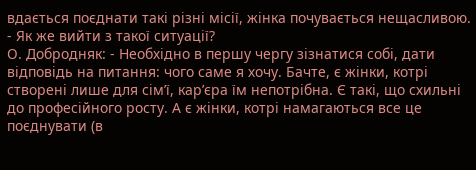вдається поєднати такi рiзнi мiсiї, жiнка почувається нещасливою.
- Як же вийти з такої ситуацiї?
О. Добродняк: - Необхiдно в першу чергу зiзнатися собi, дати вiдповiдь на питання: чого саме я хочу. Бачте, є жiнки, котрi створенi лише для сiм’ї, кар’єра їм непотрiбна. Є такi, що схильнi до професiйного росту. А є жiнки, котрi намагаються все це поєднувати (в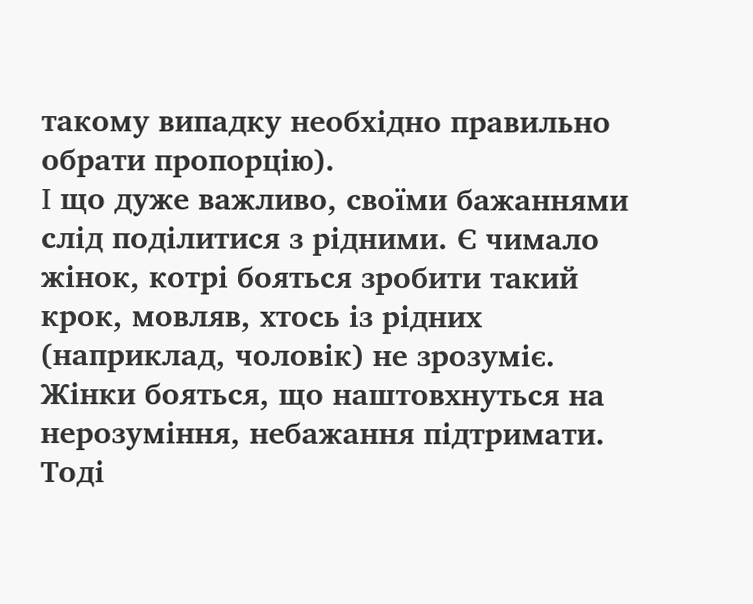такому випадку необхiдно правильно обрати пропорцiю).
I що дуже важливо, своїми бажаннями слiд подiлитися з рiдними. Є чимало жiнок, котрi бояться зробити такий крок, мовляв, хтось iз рiдних (наприклад, чоловiк) не зрозумiє.
Жiнки бояться, що наштовхнуться на нерозумiння, небажання пiдтримати. Тодi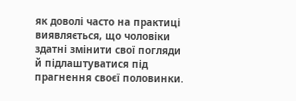як доволi часто на практицi виявляється, що чоловiки здатнi змiнити свої погляди й пiдлаштуватися пiд прагнення своєї половинки.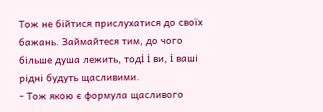Тож не бiйтися прислухатися до своїх бажань. Займайтеся тим, до чого бiльше душа лежить, тодi i ви, i вашi рiднi будуть щасливими.
- Тож якою є формула щасливого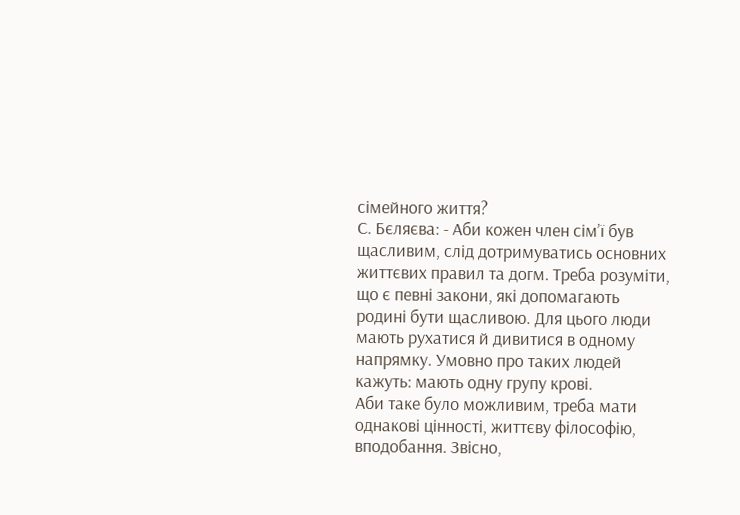сiмейного життя?
С. Бєляєва: - Аби кожен член сiм’ї був щасливим, слiд дотримуватись основних життєвих правил та догм. Треба розумiти, що є певнi закони, які допомагають родинi бути щасливою. Для цього люди мають рухатися й дивитися в одному напрямку. Умовно про таких людей кажуть: мають одну групу кровi.
Аби таке було можливим, треба мати однаковi цiнностi, життєву фiлософiю, вподобання. Звiсно,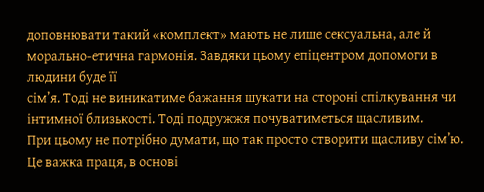доповнювати такий «комплект» мають не лише сексуальна, але й морально-етична гармонiя. Завдяки цьому епiцентром допомоги в людини буде її
сiм’я. Тодi не виникатиме бажання шукати на сторонi спiлкування чи iнтимної близькостi. Тодi подружжя почуватиметься щасливим.
При цьому не потрiбно думати, що так просто створити щасливу сiм’ю. Це важка праця, в основi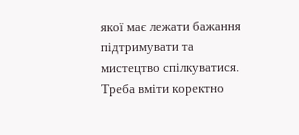якої має лежати бажання пiдтримувати та мистецтво спiлкуватися. Треба вмiти коректно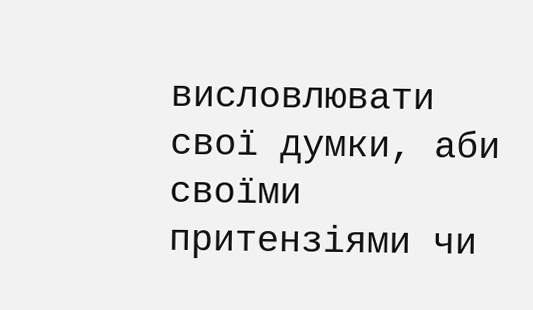висловлювати свої думки, аби своїми притензiями чи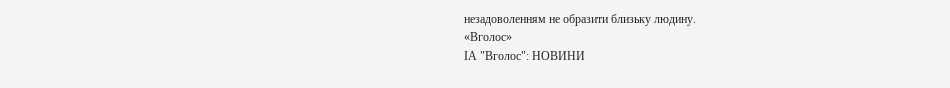незадоволенням не образити близьку людину.
«Вголос»
ІА "Вголос": НОВИНИ